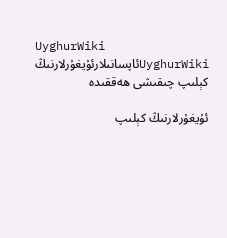UyghurWiki
UyghurWikiئاپسانىلارئۇيغۇرلارنىڭ كېلىپ چىقىشى ھەققىدە

ئۇيغۇرلارنىڭ كېلىپ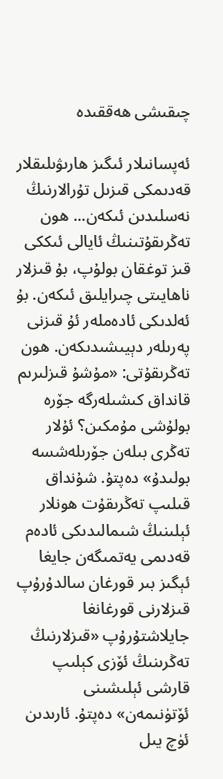چىقىشى ھەققىدە

ئەپسانىلار ئىگىز ھارىۋىلىقلار قەدىمكى قىزىل تۇرالارنىڭ نەسلىدىن ئىكەن... ھون تەڭرىقۇتىنىڭ ئايالى ئىككى قىز توغقان بولۇپ، بۇ قىزلار ناھايىتى چىرايلىق ئىكەن. بۇ ئەلدىكى ئادەملەر ئۇ قىزنى پەرىلەر دېيىشىدىكەن. ھون تەڭرىقۇتى: «مۇشۇ قىزلىرىم قانداق كىشىلەرگە جۆرە بولۇشى مۇمكىن؟ ئۇلار تەڭرى بىلەن جۆرىلەشسە بولىدۇ» دەپتۇ. شۇنداق قىلىپ تەڭرىقۇت ھونلار ئېلىنىڭ شىمالىدىكى ئادەم قەدىمى يەتمىگەن جايغا ئېگىز بىر قورغان سالدۇرۇپ قىزلارنى قورغانغا جايلاشتۇرۇپ «قىزلارنىڭ تەڭرىنىڭ ئۆزى كېلىپ قارشى ئېلىشىنى ئۆتۈنىمەن» دەپتۇ. ئارىدىن ئۈچ يىل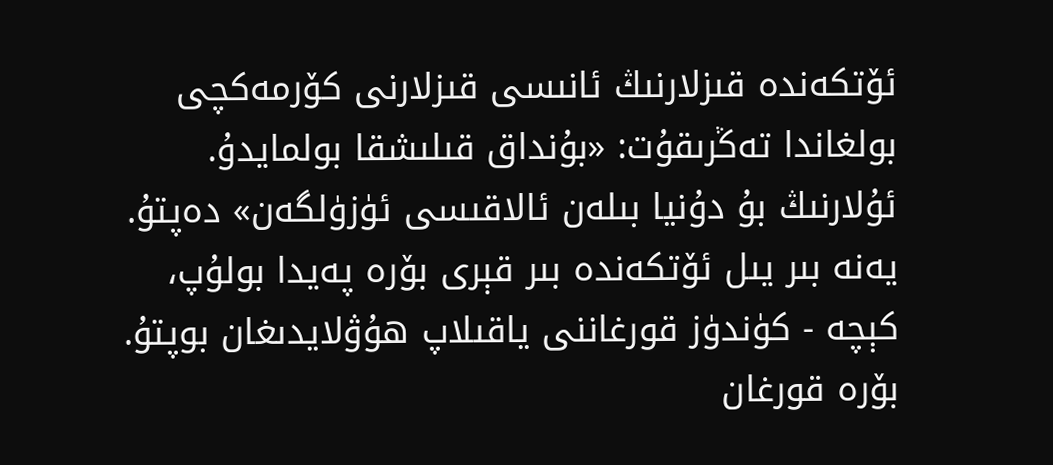ئۆتكەندە قىزلارنىڭ ئانىسى قىزلارنى كۆرمەكچى بولغاندا تەڭرىقۇت: «بۇنداق قىلىشقا بولمايدۇ. ئۇلارنىڭ بۇ دۇنيا بىلەن ئالاقىسى ئۈزۈلگەن» دەپتۇ. يەنە بىر يىل ئۆتكەندە بىر قېرى بۆرە پەيدا بولۇپ، كېچە - كۈندۈز قورغاننى ياقىلاپ ھۇۋلايدىغان بوپتۇ. بۆرە قورغان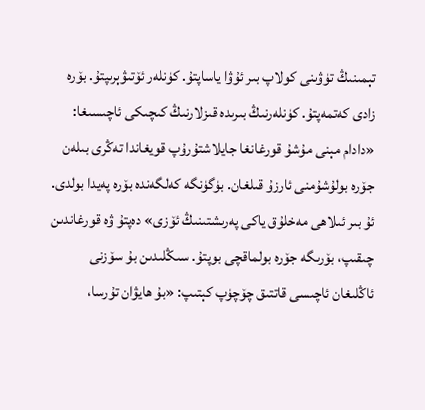تېمىنىڭ تۈۋىنى كولاپ بىر ئۇۋا ياساپتۇ. كۈنلەر ئۆتىۋېرىپتۇ. بۆرە زادى كەتمەپتۇ. كۈنلەرنىڭ بىرىدە قىزلارنىڭ كىچىكى ئاچىسىغا: «دادام مېنى مۇشۇ قورغانغا جايلاشتۇرۇپ قويغاندا تەڭرى بىلەن جۆرە بولۇشۇمنى ئارزۇ قىلغان. بۈگۈنگە كەلگەندە بۆرە پەيدا بولدى. ئۇ بىر ئىلاھى مەخلۇق ياكى پەرىشتىنىڭ ئۆزى» دەپتۇ ۋە قورغاندىن چىقىپ، بۆرىگە جۆرە بولماقچى بوپتۇ. سىڭلىدىن بۇ سۆزنى ئاڭلىغان ئاچىسى قاتتىق چۆچۈپ كېتىپ: «بۇ ھايۋان تۇرسا،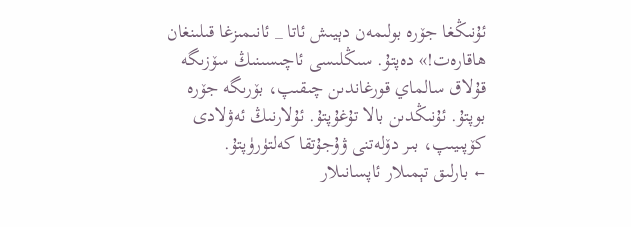ئۇنىڭغا جۆرە بولىمەن دېيىش ئاتا _ ئانىمىزغا قىلىنغان ھاقارەت!» دەپتۇ. سىڭلىسى ئاچىسىنىڭ سۆزىگە قۇلاق سالماي قورغاندىن چىقىپ، بۆرىگە جۆرە بوپتۇ. ئۇنىڭدىن بالا تۇغۇپتۇ. ئۇلارنىڭ ئەۋلادى كۆپىيىپ، بىر دۆلەتنى ۋۇجۇتقا كەلتۈرۈپتۇ.
← بارلىق تېمىلار ئاپسانىلار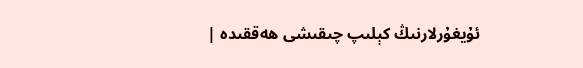ئۇيغۇرلارنىڭ كېلىپ چىقىشى ھەققىدە |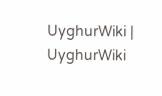UyghurWiki | UyghurWiki